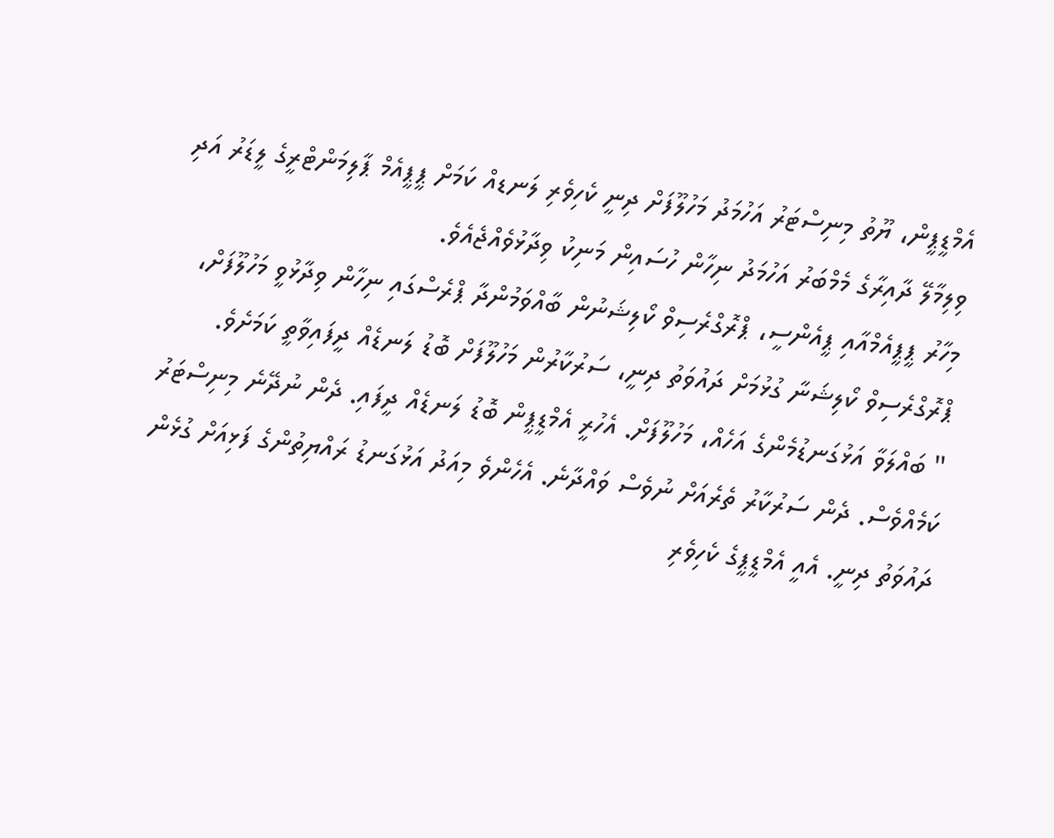އެމްޑީޕީން، ޔޫތު މިނިސްޓަރު އަހުމަދު މަހުލޫފަށް ދިނީ ކެހިވެރި ލަނޑއް ކަމަށް ޕީޕީއެމް ޕާލިމަންޓްރީގެ ލީޑަރު އަދި ވިލިމާލޭ ދާއިރާގެ މެމްބަރު އަހުމަދު ނިހާން ހުސައިން މަނިކު ވިދާޅުވެއްޖެއެވެ.
މިހާރު ޕީޕީއެމްއާއި ޕީއެންސީ، ޕްރޮގްރެސިވް ކޯލިޝަނުން ބާއްވަމުންދާ ޕްރެސްގައި ނިހާން ވިދާޅުވީ މަހުލޫފަށް، ޕްރޮގްރެސިވް ކޯލިޝަނާ ގުޅުމަށް ދައުވަތު ދިނީ، ސަރުކާރުން މަހުލޫފަށް ބޮޑު ލަނޑެއް ދީފައިވާތީ ކަމަށެވެ.
" ބައްލަވާ އަޅުގަނޑުމެންގެ އަހެއް، މަހުލޫފަށް. އެހުރީ އެމްޑީޕީން ބޮޑު ލަނޑެއް ދީފައި. ދެން ނުދޭނެ މިނިސްޓަރު ކަމެއްވެސް. ދެން ސަރުކާރު ތެރެއަށް ނުވެސް ވައްދާނެ. އެހެންވެ މިއަދު އަޅުގަނޑު ރައްޔިތުންގެ ފަޅިއަށް ގުޅެން ދައުވަތު ދިނީ. އެއީ އެމްޑީޕީގެ ކެހިވެރި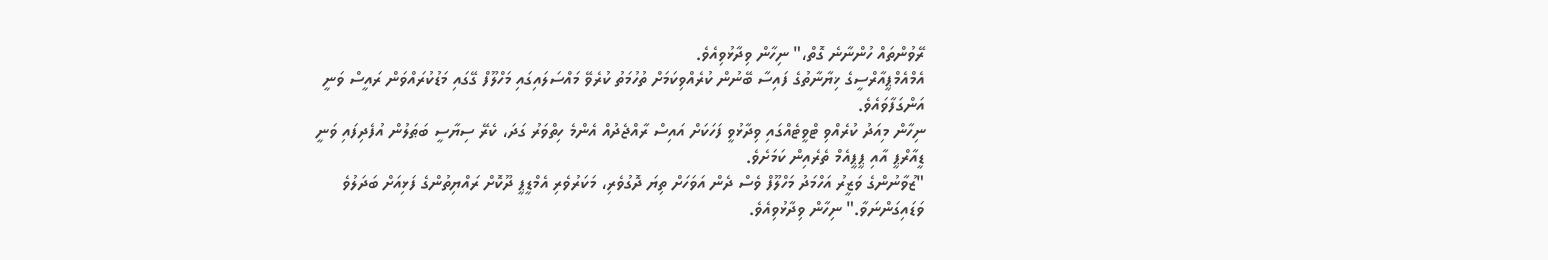ރޭވުންތައް ހުންނާނެ ގޮތް،" ނިހާން ވިދާޅުވިއެވެ.
އެމްއެމްޕީއާރްސީގެ ޚިޔާނާތުގެ ފައިސާ ބޭނުން ކުރެއްވިކަމަށް ތުހުމަތު ކުރެވޭ މައްސަލައިގައި މަހްލޫފް ގޭގައި މަޑުކުރައްވަން ރައީސް ވަނީ އަންގަފާވައެވެ.
ނިހާން މިއަދު ކުރެއްވި ޓްވީޓެއްގައި ވިދާޅުވީ ފަހަކަށް އައިސް ރާއްޖެދުއް އެންމެ ހިތްވަރު ގަދަ، ކެރޭ ސިޔާސީ ބަޠަލުން އުފެދިފައި ވަނީ ޑީއާރްޕީ އާއި ޕީޕީއެމް ތެރެއިން ކަމަށެވެ.
"ޒުވާނުންގެ ވަޒީރު އަހްމަދު މަހްލޫފް ވެސް ދެން އަވަހަށް ތިޔަ ދޮގުވެރި، މަކަރުވެރި އެމްޑީޕީ ދޫކޮށް ރައްޔިތުންގެ ފަޅިއަށް ބަދަލުވެ ވަޑައިގަންނަވާ." ނިހާން ވިދާޅުވިއެވެ.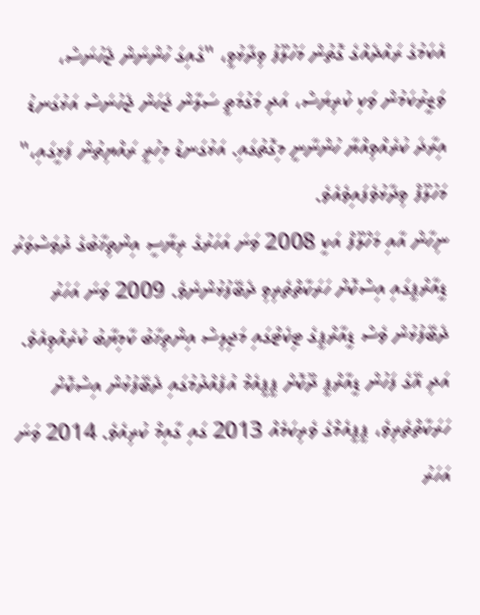އެކަމުގެ ރައްދެއްގެ ގޮތުން މަހުލޫފު ވިދާޅުވީ، "ގެއިގަ ހުންނަން ޖެހުނަސް، ވަޒީރުކަމުން ވަކި ކުރިޔަސް، އަދި މަގުމަތީ ސަލާން ޖަހަން ޖެހުނަސް އަޅުގަނޑު އިރާދަ ކުރެއްވިއްޔާ ހުންނާނީ މިގޮތުގައި. އަޅުގަނޑު މިހުރީ ރައްޔިތުން ފަޅީގައި،" މަހުލޫފް ވިދާޅުވެފައިވެއެވެ.
ނިހާން އާއި މަހްލޫފް އަކީ 2008 ވަނަ އަހަރުގެ ރިޔާސީ އިންތިޚާބުގެ ދުވަސްވަރު ޑީއާރްޕީގައި އިސްކޮށް ހަރަކާތްތެރިވި ދެބޭފުޅުންނެވެ. 2009 ވަނަ އަހަރު ދެބޭފުޅުން ވެސް ޑީއާރްޕީގެ ޓިކެޓްގައި މަޖިލިސް އިންތިޚާބު ކާމިޔާބު ކުރެއްވިއެވެ. އަދި އޭގެ ފަހުން ޑީއާރްޕީ ދޫކޮށް ޕީޕީއެމް އުފެއްދުމުގައި ދެބޭފުޅުން އިސްކޮށް ހަރަކާތްތެރިވެ، ޕީޕީއެމްގެ ވެރިކަމެއް 2013 ގައި ގާއިމް ކުރިއެވެ. 2014 ވަނަ އަހަރު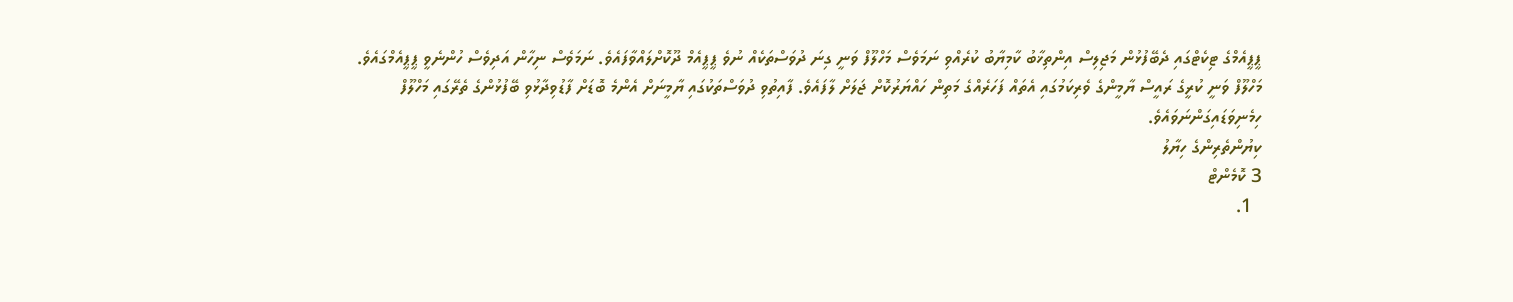ޕީޕީއެމްގެ ޓިކެޓްގައި ދެބޭފުޅުން މަޖިލިސް އިންތިޚާބު ކާމިޔާބު ކުރެއްވި ނަމަވެސް މަހްލޫފް ވަނީ ގިނަ ދުވަސްތަކެއް ނުވެ ޕީޕީއެމް ދޫކޮށްލައްވާފައެވެ. ނަމަވެސް ނިހާން އަދިވެސް ހުންނެވީ ޕީޕީއެމްގައެވެ.
މަހްލޫފް ވަނީ ކުރީގެ ރައީސް ޔާމީންގެ ވެރިކަމުގައި އެތައް ފަހަރެއްގެ މަތިން ހައްޔަރުކޮށް ޖަލަށް ލާފައެވެ. ފާއިތުވި ދުވަސްތަކުގައި ޔާމީނަށް އެންމެ ބޮޑަށް ފާޑުވިދާޅުވި ބޭފުޅުންގެ ތެރޭގައި މަހްލޫފް ހިމެނިވަޑައިގަންނަވައެވެ.
ކިޔުންތެރިންގެ ހިޔާލު
3 ކޮމެންޓް
  1.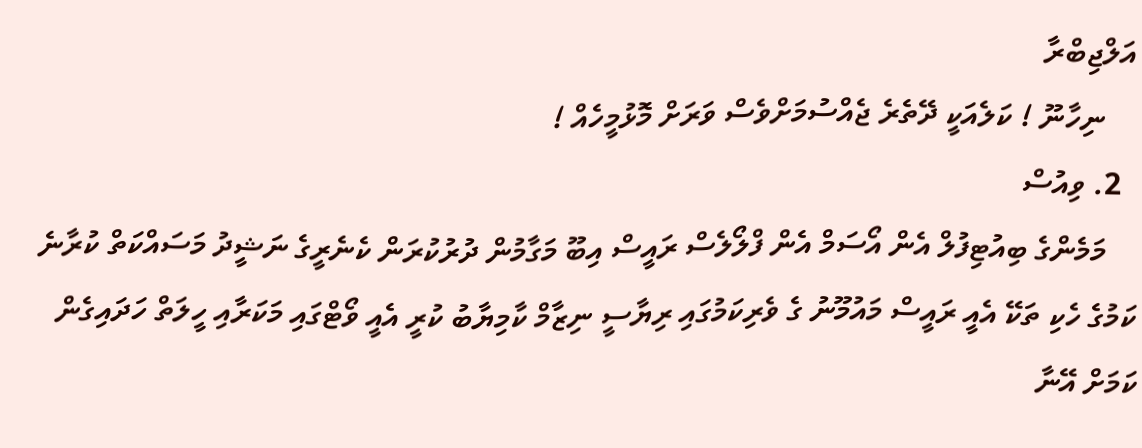އަލްޖިބްރާ
    ނިހާނޫ ! ކަލެއަކީ ދޭތެރެ ޖެއްސުމަށްވެސް ވަރަށް މޮޅުމީހެއް !
  2. ވިއުސް
    މަމެންގެ ބިއުޓިފުލް އެން އޯސަމް އެން ފްލޯލެސް ރައީސް އިބޫ މަގާމުން ދުރުކުރަން ކެނެރީގެ ނަޝީދު މަސައްކަތް ކުރާނެ ކަމުގެ ހެކި ތަކޭ އެއީ ރައީސް މައުމޫނު ގެ ވެރިކަމުގައި ރިޔާސީ ނިޒާމް ކާމިޔާބު ކުރީ އެއީ ވޯޓްގައި މަކަރާއި ހީލަތް ހަދައިގެން ކަމަށް އޭނާ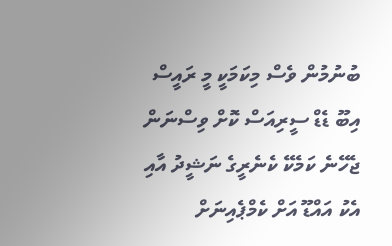ބުނުމުން ވެސް މިކަމަކީ މީ ރައީސް އިބޫ ޑެޑް ސީރިއަސް ކޮށް ވިސްނަން ޖެހޭނެ ކަމެކޭ ކެނެރީގެ ނަޝީދު އާއި އެކު އައްޑޫ އަށް ކެމްޕެއިނަށް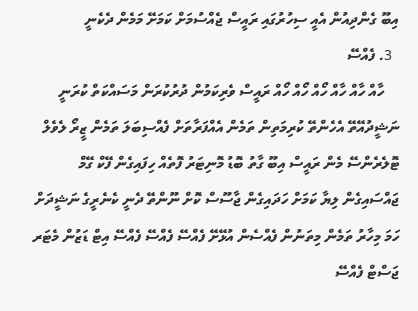އިބޫ ގެންދިއުން އެއީ ސިހުރުގައި ރައީސް ޖެއްސުމަށް ކަމަށޭ މަމެން ދެކެނީ
  3. ފެއްސޭ
    ހާއް ހާއް ހާއް ހޯއް ހޯއް ހޯއް ރައީސް ވެރިކަމުން ދުރުކުރަން މަސައްކަތް ކުރަނީ ނަޝީދުއޭތޭ އެހެންތޭ ކުރިމަތިން ތަމެން އެއްފަރާތަށް ފެއްސިބަލަ ތަމެން ޒީރޯ ލެވެލް ޓޮލެރެންސޭ މެން ރައީސް އިބޫ ގާތު ބޮޑު މޮނިޓަރު ފޮތެއް ހިފައިގެން ފޭކް ގޭމް ޖައްސައިގެން ލިޔާ ކަމަށް ހަދައިގެން ޖާސޫސް ކޮށް ނޫންތޭ ދެނީ ކެނެރީގެ ނަޝީދަށް ހަމަ މިހާރު ތަމެން މިތަނުން ފެއްސެން އުޅޭށޭ ފެއްސޭ ފެއްސޭ ފެއްސޭ އިޓް ޑަޒުން މެޓަރ ޖަސްޓް ފެއްސޭ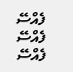ފެއްސޭ ފެއްސޭ ފެއްސޭ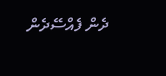ދެން ފެއްސޭދެން